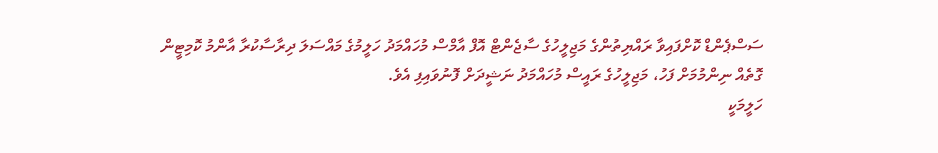ސަސްޕެންޑް ކޮށްފައިވާ ރައްޔިތުންގެ މަޖިލީހުގެ ސާޖެންޓް އޮފް އާމްސް މުހައްމަދު ހަލީމުގެ މައްސަލަ ދިރާސާކުރާ އާންމު ކޮމިޓީން ގޮތެއް ނިންމުމަށް ފަހު، މަޖިލީހުގެ ރައީސް މުހައްމަދު ނަޝީދަށް ފޮނުވައިފި އެވެ.
ހަލީމަކީ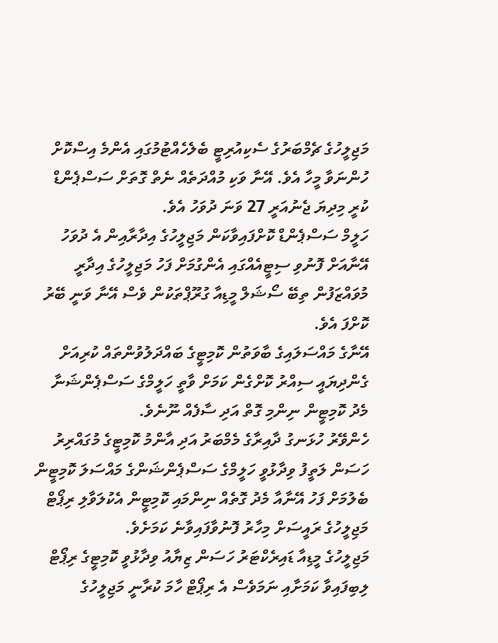މަޖިލީހުގެ ޗެމްބަރުގެ ސެކިއުރިޓީ ބެލެހެއްޓުމުގައި އެންމެ އިސްކޮށް ހުންނަވާ މީހާ އެވެ. އޭނާ ވަކި މުއްދަތެއް ނެތް ގޮތަށް ސަސްޕެންޑް ކުރީ މިދިޔަ ޖެނުއަރީ 27 ވަނަ ދުވަހު އެވެ.
ހަލީމް ސަސްޕެންޑް ކޮށްފައިވާކަން މަޖިލީހުގެ އިދާރާއިން އެ ދުވަހު އޭނާއަށް ފޮނުވި ސިޓީއެއްގައި އެންގުމަށް ފަހު މަޖިލީހުގެ އިދާރީ މުވައްޒަފުން ތިބޭ ސޯޝަލް މީޑިއާ ގުރޫޕްތަކުން ވެސް އޭނާ ވަނީ ބޭރު ކޮށްފަ އެވެ.
އޭނާގެ މައްސަލައިގެ ބާވަތުން ކޮމިޓީގެ ބައްދަލުވުންތައް ކުރިއަށް ގެންދިޔައީ ސިއްރު ކޮށްގެން ކަމަށް ވާތީ ހަލީމްގެ ސަސްޕެންޝަނާ މެދު ކޮމިޓީން ނިންމި ގޮތް އަދި ސާފެއް ނޫނެވެ.
ހެންވޭރު ހުޅަނގު ދާއިރާގެ މެމްބަރު އަދި އާންމު ކޮމިޓީގެ މުގައްރިރު ހަސަން ލަތީފު ވިދާޅުވީ ހަލީމްގެ ސަސްޕެންޝަންގެ މައްސަލަ ކޮމިޓީން ބެލުމަށް ފަހު އޭނާއާ މެދު ގޮތެއް ނިންމައި ކޮމިޓީން އެކުލަވާލި ރިޕޯޓް މަޖިލީހުގެ ރައީސަށް މިހާރު ފޮނުވާފައިވާނެ ކަމަށެވެ.
މަޖިލީހުގެ މީޑިއާ ޑައިރެކްޓަރު ހަސަން ޒިޔާއު ވިދާޅުވީ ކޮމިޓީގެ ރިޕޯޓް ލިބިފައިވާ ކަމަށާއި ނަމަވެސް އެ ރިޕޯޓް ހާމަ ކުރާނީ މަޖިލީހުގެ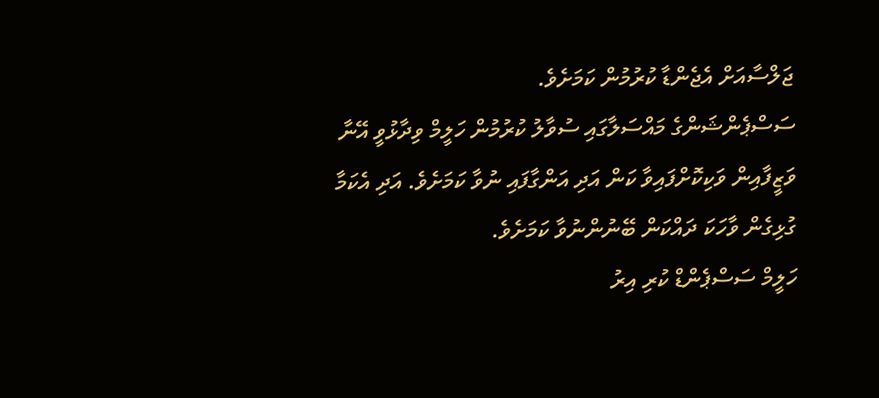ޖަލްސާއަށް އެޖެންޑާ ކުރުމުން ކަމަށެވެ.
ސަސްޕެންޝަންގެ މައްސަލާގައި ސުވާލު ކުރުމުން ހަލީމް ވިދާޅުވީ އޭނާ ވަޒީފާއިން ވަކިކޮށްފައިވާ ކަން އަދި އަންގާފައި ނުވާ ކަމަށެވެ. އަދި އެކަމާ ގުޅިގެން ވާހަކަ ދައްކަން ބޭނުންނުވާ ކަމަށެވެ.
ހަލީމް ސަސްޕެންޑް ކުރި އިރު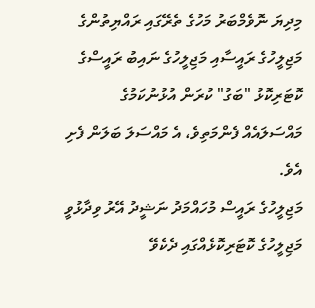މިދިޔަ ނޮވެމްބަރު މަހުގެ ތެރޭގައި ރައްޔިތުންގެ މަޖިލީހުގެ ރައީސާއި މަޖިލީހުގެ ނައިބު ރައީސްގެ ކޮޓަރިކޮޅު "ބަގު" ކުރަން އުޅުނުކަމުގެ މައްސަލައެއް ފެންމަތިވެ، އެ މައްސަލަ ބަލަން ފެށި އެވެ.
މަޖިލީހުގެ ރައީސް މުހައްމަދު ނަޝީދު އޭރު ވިދާޅުވީ މަޖިލީހުގެ ކޮޓަރިކޮޅެއްގައި ދެކެވޭ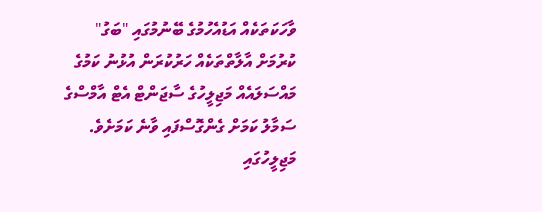ވާހަކަތަކެއް އަޑުއެހުމުގެ ބޭނުމުގައި "ބަގު" ކުރުމަށް އާލާތްތަކެއް ހަރުކުރަން އުޅުނު ކަމުގެ މައްސަލައެއް މަޖިލީހުގެ ސާޖަންޓް އެޓް އާމްސްގެ ސަމާލު ކަމަށް ގެންގޮސްފައި ވާނެ ކަމަށެވެ.
މަޖިލީހުގައި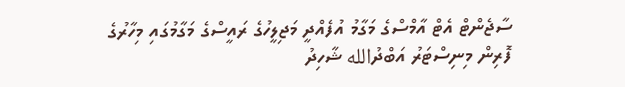ސާޖެންޓް އެޓް އާމްސްގެ މަގާމު އުފެއްދީ މަޖިލީހުގެ ރައީސްގެ މަގާމުގައި މިހާރުގެ ފޮރިން މިނިސްޓަރު އަބްދުالله ޝާހިދު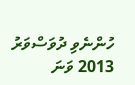ހުންނެވި ދުވަސްވަރު 2013 ވަނަ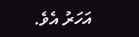އަހަރު އެވެ.